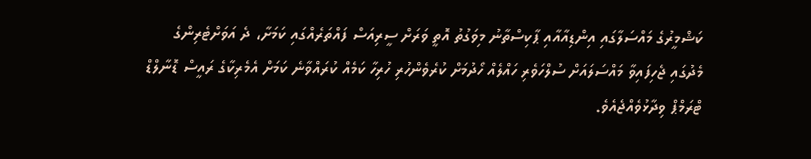ކަޝްމީރުގެ މައްސަލާގައި އިންޑިއާއާއި ޕާކިސްތާނު މިވަގުތު އޮތީ ވަރަށް ސީރިއަސް ފައްތަރެއްގައި ކަމަށާ، ދެ އަވަށްޓެރިންގެ މެދުގައި ޖެހިފައިވާ މައްސަލައަށް ސުލްހަވެރި ހައްލެއް ހޯދުމަށް ކުރެވެންހުރި ހުރިހާ ކަމެއް ކުރައްވާނެ ކަމަށް އެމެރިކާގެ ރައީސް ޑޮނާލްޑް ޓްރަމްޕް ވިދާޅުވެއްޖެއެވެ.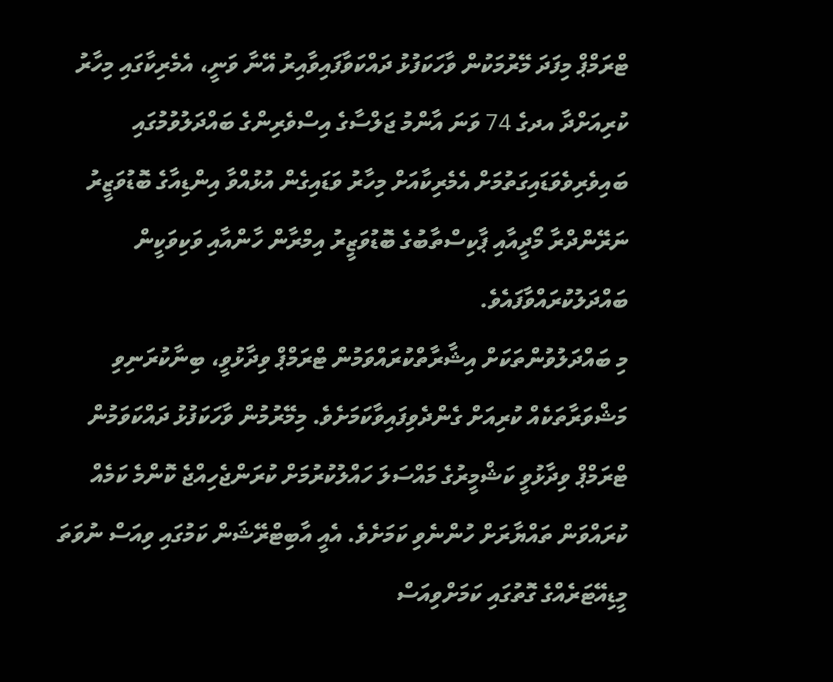ޓްރަމްޕް މިފަދަ މޭރުމަކުން ވާހަކަފުޅު ދައްކަވާފައިވާއިރު އޭނާ ވަނީ، އެމެރިކާގައި މިހާރު ކުރިއަށްދާ އދގެ 74 ވަނަ އާންމު ޖަލްސާގެ އިސްވެރިންގެ ބައްދަލުވުމުގައި ބައިވެރިވެވަޑައިގަތުމަށް އެމެރިކާއަށް މިހާރު ވަޑައިގެން އުޅުއްވާ އިންޑިއާގެ ބޮޑުވަޒީރު ނަރޭންދްރާ މޯދީއާއި ޕާކިސްތާބުގެ ބޮޑުވަޒީރު އިމްރާން ހާންއާއި ވަކިވަކީން ބައްދަލުކުރައްވާފައެވެ.
މި ބައްދަލުވުންތަކަށް އިޝާރާތްކުރައްވަމުން ޓްރަމްޕް ވިދާޅުވީ، ބިނާކުރަނިވި މަޝްވަރާތަކެއް ކުރިއަށް ގެންދެވިފައިވާކަމަށެވެ. މިމޭރުމުން ވާހަކަފުޅު ދައްކަވަމުން ޓްރަމްޕް ވިދާޅުވީ ކަޝްމީރުގެ މައްސަލަ ހައްލުކުރުމަށް ކުރަންޖެހިއްޖެ ކޮންމެ ކަމެއް ކުރައްވަން ތައްޔާރަށް ހުންނެވި ކަމަށެވެ. އެއީ އާބިޓްރޭޝަން ކަމުގައި ވިއަސް ނުވަތަ މީޑިއޭޓަރެއްގެ ގޮތުގައި ކަމަށްވިއަސް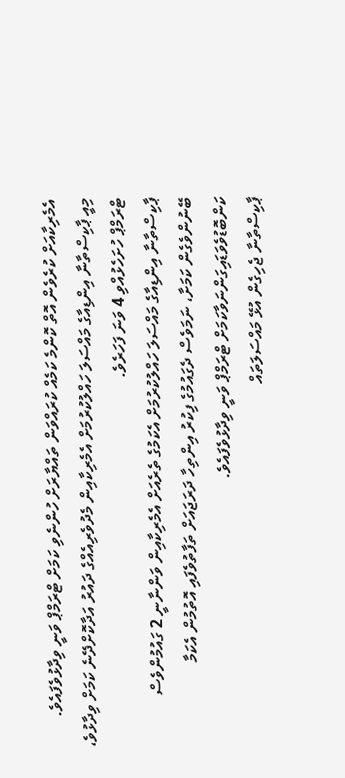އެމެރިކާއަށް ކުރެވެން އޮތް ކޮންމެ ކަމެއް ކުރައްވަން ތައްޔާރަށް ހުންނެވި ކަމަށް ޓްރަމްޕް ވަނީ ވިދާޅުވެފައެވެ.
މިއީ ޕާކިސްތާނާ އިންޑިއާގެ މައްސަލަ ހައްލުކުރުމަށް އެމެރިކާއިން މެދުވެރިއެއްގެ ދައުރު އަދާކޮށްދޭނެ ކަމަށް ވިދާޅުވެ، ޓްރަމްޕް ހުށަހެޅުއްވި 4 ވަނަ ފަހަރެވެ.
ޕާކިސްތާނާ އިންޑިއާގެ މައްސަލަ ހައްލުކުރުމަށް އެކަމުގެ ތެރެއަށް އެމެރިކާއިން ވަންނާނީ 2 ގައުމުންވެސް ބޭނުންވެގެން ކަމަށާ، ނަމަވެސް ދެގައުމުގެ ފިކުރު އިންތިހާ ދަރަޖައަށް ތަފާތުވެފައި އޮތުމުން އެކަމާ ކަންބޮޑުވެވަޑައިގަންނަވާކަމަށް ޓްރަމްޕް ވަނީ ވިދާޅުވެފައެވެ.
ޕާކިސްތާނާ ޖެހިގެން އުޅޭ މައްސަލަތައް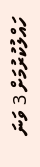ހައްލުކުރުމަށް 3 ވަނަ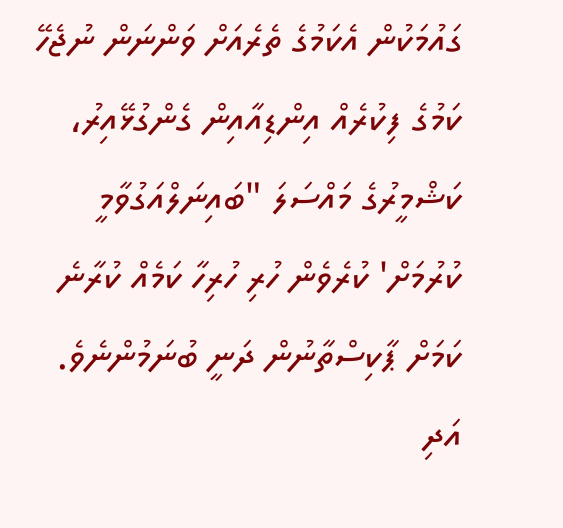ގައުމަކުން އެކަމުގެ ތެރެއަށް ވަންނަން ނުޖެހޭ ކަމުގެ ފިކުރެއް އިންޑިއާއިން ގެންގުޅޭއިރު، ކަޝްމީރުގެ މައްސަލަ "ބައިނަލްއަގުވާމީ ކުރުމަށް' ކުރެވެން ހުރި ހުރިހާ ކަމެއް ކުރާނެ ކަމަށް ޕާކިސްތާނުން ދަނީ ބުނަމުންނެވެ. އަދި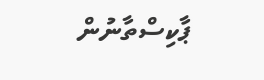ޕާކިސްތާނުން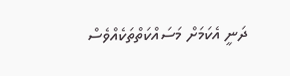ދަނީ އެކަމަށް މަސައްކަތްތަކެއްވެސް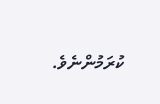ކުރަމުންނެވެ.